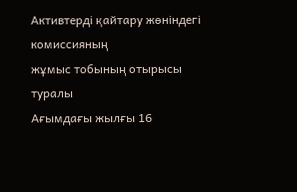Активтерді қайтару жөніндегі комиссияның
жұмыс тобының отырысы туралы
Ағымдағы жылғы 16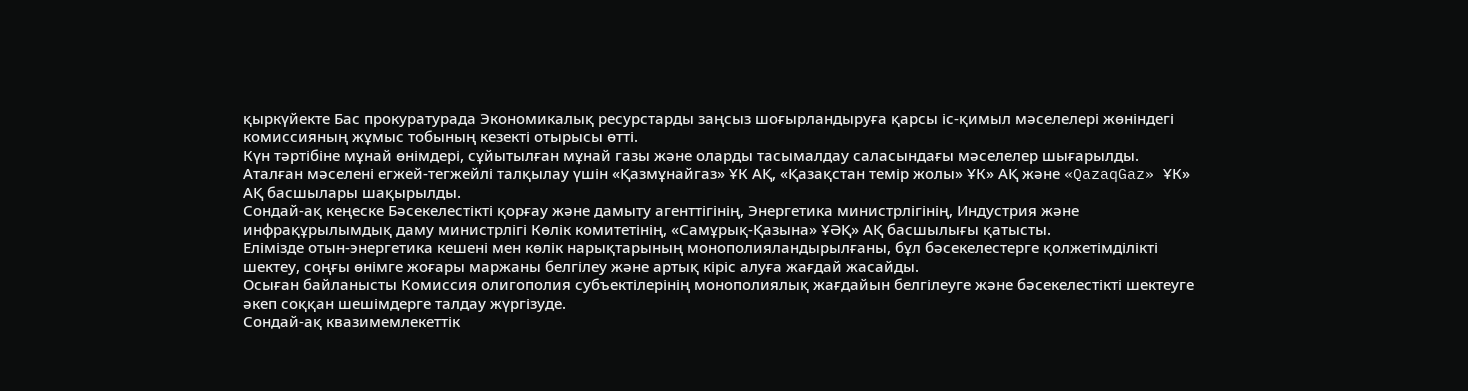қыркүйекте Бас прокуратурада Экономикалық ресурстарды заңсыз шоғырландыруға қарсы іс-қимыл мәселелері жөніндегі комиссияның жұмыс тобының кезекті отырысы өтті.
Күн тәртібіне мұнай өнімдері, сұйытылған мұнай газы және оларды тасымалдау саласындағы мәселелер шығарылды.
Аталған мәселені егжей-тегжейлі талқылау үшін «Қазмұнайгаз» ҰК АҚ, «Қазақстан темір жолы» ҰК» АҚ және «QazaqGaz» ҰК» АҚ басшылары шақырылды.
Сондай-ақ кеңеске Бәсекелестікті қорғау және дамыту агенттігінің, Энергетика министрлігінің, Индустрия және инфрақұрылымдық даму министрлігі Көлік комитетінің, «Самұрық-Қазына» ҰӘҚ» АҚ басшылығы қатысты.
Елімізде отын-энергетика кешені мен көлік нарықтарының монополияландырылғаны, бұл бәсекелестерге қолжетімділікті шектеу, соңғы өнімге жоғары маржаны белгілеу және артық кіріс алуға жағдай жасайды.
Осыған байланысты Комиссия олигополия субъектілерінің монополиялық жағдайын белгілеуге және бәсекелестікті шектеуге әкеп соққан шешімдерге талдау жүргізуде.
Сондай-ақ квазимемлекеттік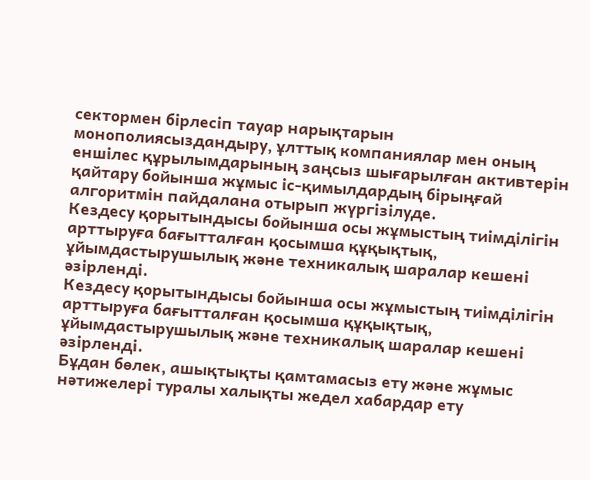сектормен бірлесіп тауар нарықтарын монополиясыздандыру, ұлттық компаниялар мен оның еншілес құрылымдарының заңсыз шығарылған активтерін қайтару бойынша жұмыс іс-қимылдардың бірыңғай алгоритмін пайдалана отырып жүргізілуде.
Кездесу қорытындысы бойынша осы жұмыстың тиімділігін арттыруға бағытталған қосымша құқықтық, ұйымдастырушылық және техникалық шаралар кешені әзірленді.
Кездесу қорытындысы бойынша осы жұмыстың тиімділігін арттыруға бағытталған қосымша құқықтық, ұйымдастырушылық және техникалық шаралар кешені әзірленді.
Бұдан бөлек, ашықтықты қамтамасыз ету және жұмыс нәтижелері туралы халықты жедел хабардар ету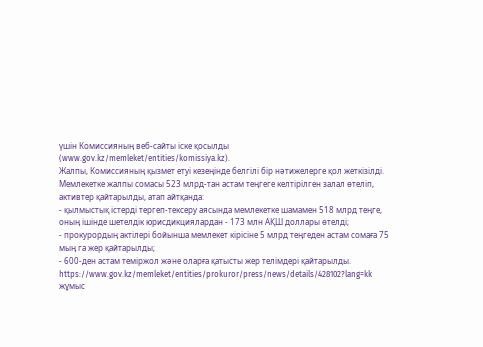үшін Комиссияның веб-сайты іске қосылды (www.gov.kz/memleket/entities/komissiya.kz).
Жалпы, Комиссияның қызмет етуі кезеңінде белгілі бір нәтижелерге қол жеткізілді.
Мемлекетке жалпы сомасы 523 млрд-тан астам теңгеге келтірілген залал өтеліп, активтер қайтарылды, атап айтқанда:
- қылмыстық істерді тергеп-тексеру аясында мемлекетке шамамен 518 млрд теңге, оның ішінде шетелдік юрисдикциялардан - 173 млн АҚШ доллары өтелді;
- прокурордың актілері бойынша мемлекет кірісіне 5 млрд теңгеден астам сомаға 75 мың га жер қайтарылды;
- 600-ден астам теміржол және оларға қатысты жер телімдері қайтарылды.
https://www.gov.kz/memleket/entities/prokuror/press/news/details/428102?lang=kk
жұмыс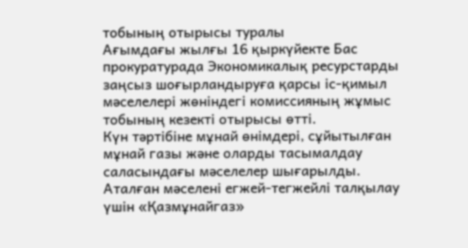тобының отырысы туралы
Ағымдағы жылғы 16 қыркүйекте Бас прокуратурада Экономикалық ресурстарды заңсыз шоғырландыруға қарсы іс-қимыл мәселелері жөніндегі комиссияның жұмыс тобының кезекті отырысы өтті.
Күн тәртібіне мұнай өнімдері, сұйытылған мұнай газы және оларды тасымалдау саласындағы мәселелер шығарылды.
Аталған мәселені егжей-тегжейлі талқылау үшін «Қазмұнайгаз»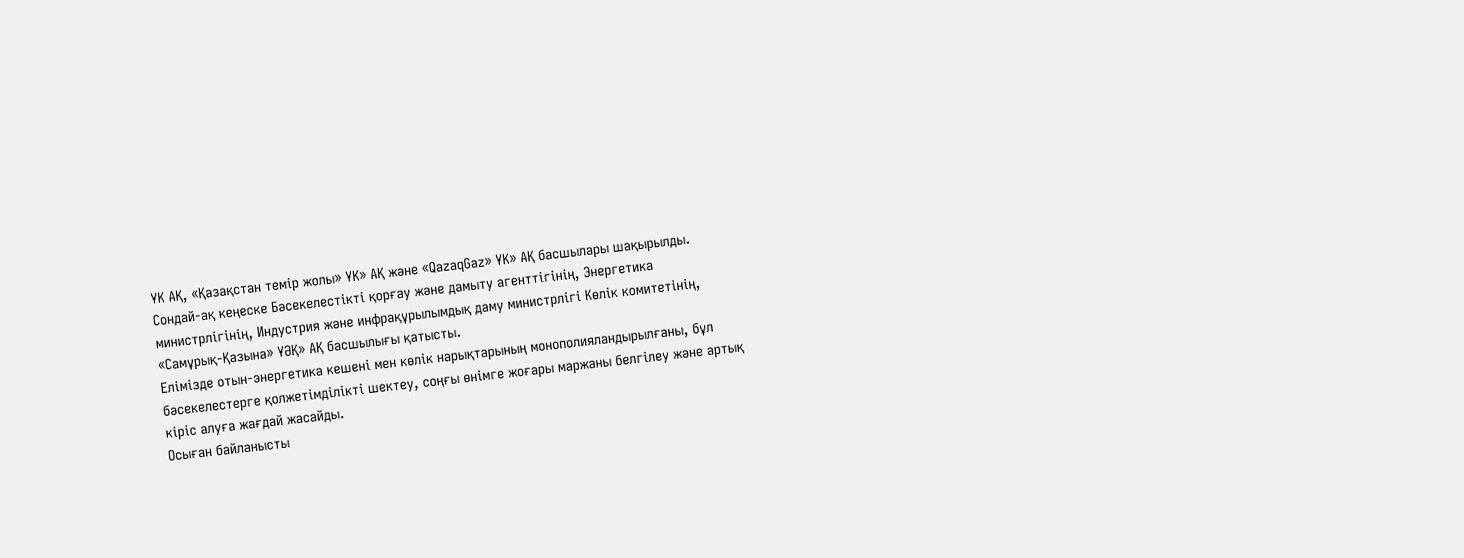ҰК АҚ, «Қазақстан темір жолы» ҰК» АҚ және «QazaqGaz» ҰК» АҚ басшылары шақырылды.
Сондай-ақ кеңеске Бәсекелестікті қорғау және дамыту агенттігінің, Энергетика министрлігінің, Индустрия және инфрақұрылымдық даму министрлігі Көлік комитетінің, «Самұрық-Қазына» ҰӘҚ» АҚ басшылығы қатысты.
Елімізде отын-энергетика кешені мен көлік нарықтарының монополияландырылғаны, бұл бәсекелестерге қолжетімділікті шектеу, соңғы өнімге жоғары маржаны белгілеу және артық кіріс алуға жағдай жасайды.
Осыған байланысты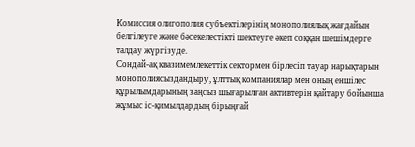Комиссия олигополия субъектілерінің монополиялық жағдайын белгілеуге және бәсекелестікті шектеуге әкеп соққан шешімдерге талдау жүргізуде.
Сондай-ақ квазимемлекеттік сектормен бірлесіп тауар нарықтарын монополиясыздандыру, ұлттық компаниялар мен оның еншілес құрылымдарының заңсыз шығарылған активтерін қайтару бойынша жұмыс іс-қимылдардың бірыңғай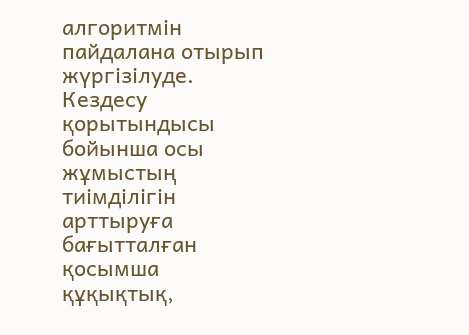алгоритмін пайдалана отырып жүргізілуде.
Кездесу қорытындысы бойынша осы жұмыстың тиімділігін арттыруға бағытталған қосымша құқықтық,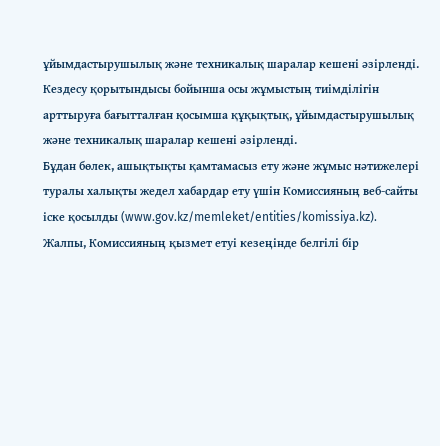ұйымдастырушылық және техникалық шаралар кешені әзірленді.
Кездесу қорытындысы бойынша осы жұмыстың тиімділігін арттыруға бағытталған қосымша құқықтық, ұйымдастырушылық және техникалық шаралар кешені әзірленді.
Бұдан бөлек, ашықтықты қамтамасыз ету және жұмыс нәтижелері туралы халықты жедел хабардар ету үшін Комиссияның веб-сайты іске қосылды (www.gov.kz/memleket/entities/komissiya.kz).
Жалпы, Комиссияның қызмет етуі кезеңінде белгілі бір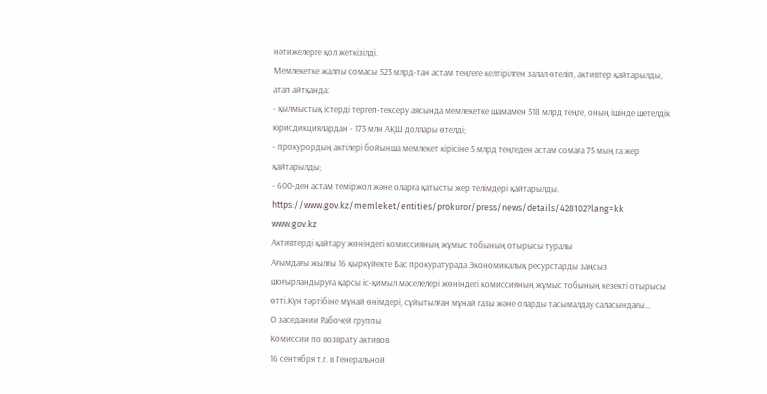нәтижелерге қол жеткізілді.
Мемлекетке жалпы сомасы 523 млрд-тан астам теңгеге келтірілген залал өтеліп, активтер қайтарылды, атап айтқанда:
- қылмыстық істерді тергеп-тексеру аясында мемлекетке шамамен 518 млрд теңге, оның ішінде шетелдік юрисдикциялардан - 173 млн АҚШ доллары өтелді;
- прокурордың актілері бойынша мемлекет кірісіне 5 млрд теңгеден астам сомаға 75 мың га жер қайтарылды;
- 600-ден астам теміржол және оларға қатысты жер телімдері қайтарылды.
https://www.gov.kz/memleket/entities/prokuror/press/news/details/428102?lang=kk
www.gov.kz
Активтерді қайтару жөніндегі комиссияның жұмыс тобының отырысы туралы
Ағымдағы жылғы 16 қыркүйекте Бас прокуратурада Экономикалық ресурстарды заңсыз шоғырландыруға қарсы іс-қимыл мәселелері жөніндегі комиссияның жұмыс тобының кезекті отырысы өтті.Күн тәртібіне мұнай өнімдері, сұйытылған мұнай газы және оларды тасымалдау саласындағы…
О заседании Рабочей группы
Комиссии по возврату активов
16 сентября т.г. в Генеральной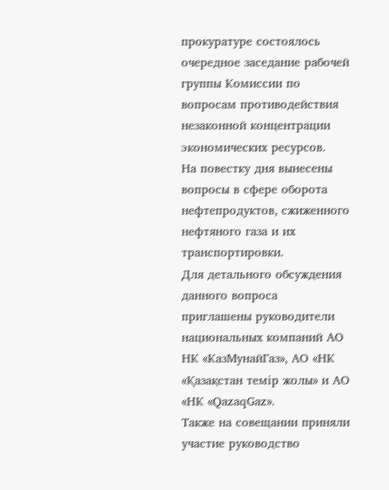прокуратуре состоялось очередное заседание рабочей группы Комиссии по вопросам противодействия незаконной концентрации экономических ресурсов.
На повестку дня вынесены вопросы в сфере оборота нефтепродуктов, сжиженного нефтяного газа и их транспортировки.
Для детального обсуждения данного вопроса приглашены руководители национальных компаний АО НК «КазМунайГаз», АО «НК «Қазақстан темір жолы» и АО «НК «QazaqGaz».
Также на совещании приняли участие руководство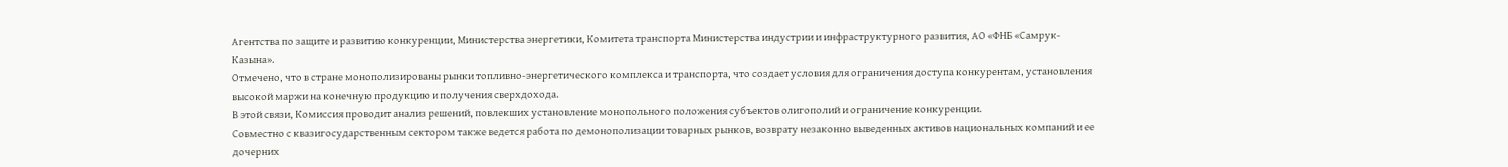Агентства по защите и развитию конкуренции, Министерства энергетики, Комитета транспорта Министерства индустрии и инфраструктурного развития, АО «ФНБ «Самрук-Казына».
Отмечено, что в стране монополизированы рынки топливно-энергетического комплекса и транспорта, что создает условия для ограничения доступа конкурентам, установления высокой маржи на конечную продукцию и получения сверхдохода.
В этой связи, Комиссия проводит анализ решений, повлекших установление монопольного положения субъектов олигополий и ограничение конкуренции.
Совместно с квазигосударственным сектором также ведется работа по демонополизации товарных рынков, возврату незаконно выведенных активов национальных компаний и ее дочерних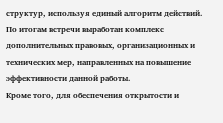структур, используя единый алгоритм действий.
По итогам встречи выработан комплекс дополнительных правовых, организационных и технических мер, направленных на повышение эффективности данной работы.
Кроме того, для обеспечения открытости и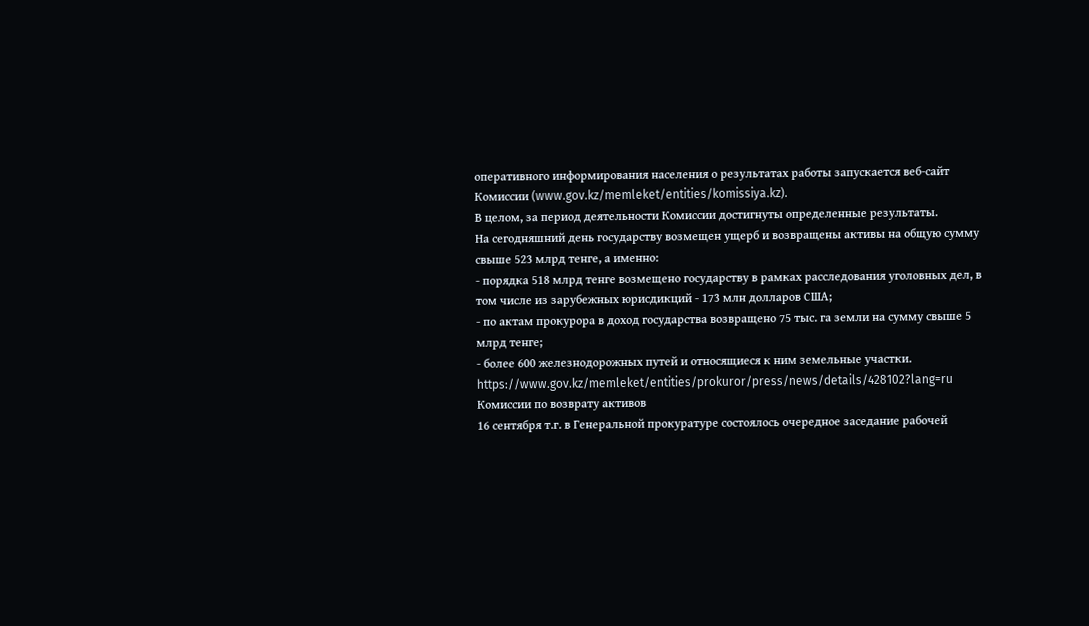оперативного информирования населения о результатах работы запускается веб-сайт Комиссии (www.gov.kz/memleket/entities/komissiya.kz).
В целом, за период деятельности Комиссии достигнуты определенные результаты.
На сегодняшний день государству возмещен ущерб и возвращены активы на общую сумму свыше 523 млрд тенге, а именно:
- порядка 518 млрд тенге возмещено государству в рамках расследования уголовных дел, в том числе из зарубежных юрисдикций - 173 млн долларов США;
- по актам прокурора в доход государства возвращено 75 тыс. га земли на сумму свыше 5 млрд тенге;
- более 600 железнодорожных путей и относящиеся к ним земельные участки.
https://www.gov.kz/memleket/entities/prokuror/press/news/details/428102?lang=ru
Комиссии по возврату активов
16 сентября т.г. в Генеральной прокуратуре состоялось очередное заседание рабочей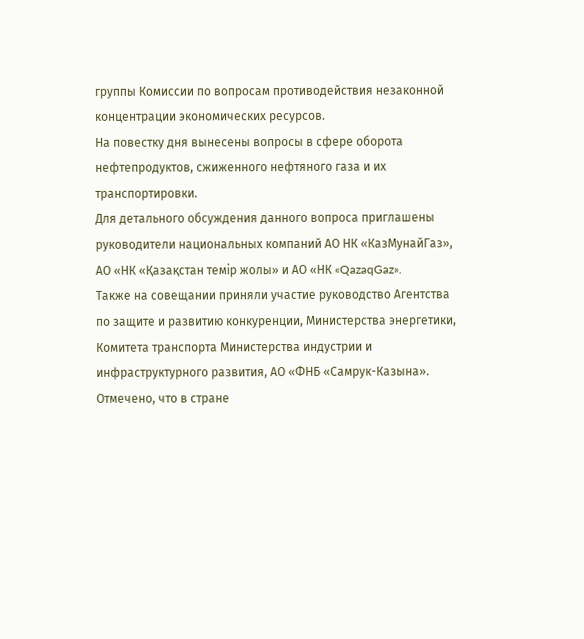группы Комиссии по вопросам противодействия незаконной концентрации экономических ресурсов.
На повестку дня вынесены вопросы в сфере оборота нефтепродуктов, сжиженного нефтяного газа и их транспортировки.
Для детального обсуждения данного вопроса приглашены руководители национальных компаний АО НК «КазМунайГаз», АО «НК «Қазақстан темір жолы» и АО «НК «QazaqGaz».
Также на совещании приняли участие руководство Агентства по защите и развитию конкуренции, Министерства энергетики, Комитета транспорта Министерства индустрии и инфраструктурного развития, АО «ФНБ «Самрук-Казына».
Отмечено, что в стране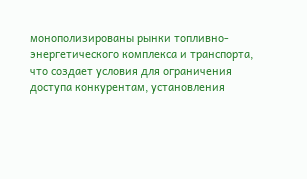монополизированы рынки топливно-энергетического комплекса и транспорта, что создает условия для ограничения доступа конкурентам, установления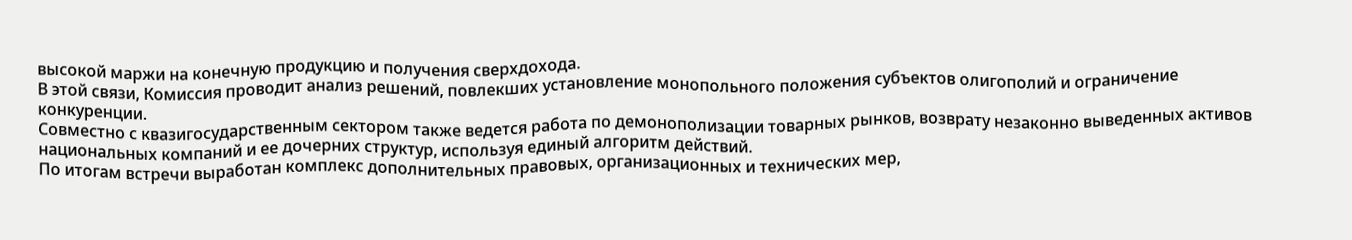высокой маржи на конечную продукцию и получения сверхдохода.
В этой связи, Комиссия проводит анализ решений, повлекших установление монопольного положения субъектов олигополий и ограничение конкуренции.
Совместно с квазигосударственным сектором также ведется работа по демонополизации товарных рынков, возврату незаконно выведенных активов национальных компаний и ее дочерних структур, используя единый алгоритм действий.
По итогам встречи выработан комплекс дополнительных правовых, организационных и технических мер,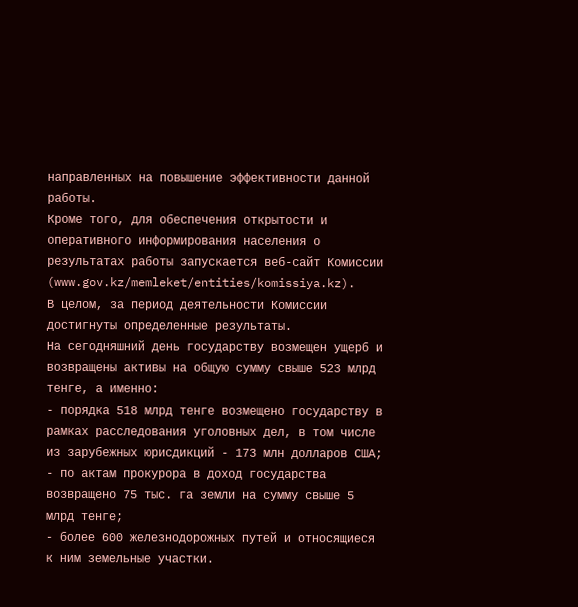направленных на повышение эффективности данной работы.
Кроме того, для обеспечения открытости и оперативного информирования населения о результатах работы запускается веб-сайт Комиссии (www.gov.kz/memleket/entities/komissiya.kz).
В целом, за период деятельности Комиссии достигнуты определенные результаты.
На сегодняшний день государству возмещен ущерб и возвращены активы на общую сумму свыше 523 млрд тенге, а именно:
- порядка 518 млрд тенге возмещено государству в рамках расследования уголовных дел, в том числе из зарубежных юрисдикций - 173 млн долларов США;
- по актам прокурора в доход государства возвращено 75 тыс. га земли на сумму свыше 5 млрд тенге;
- более 600 железнодорожных путей и относящиеся к ним земельные участки.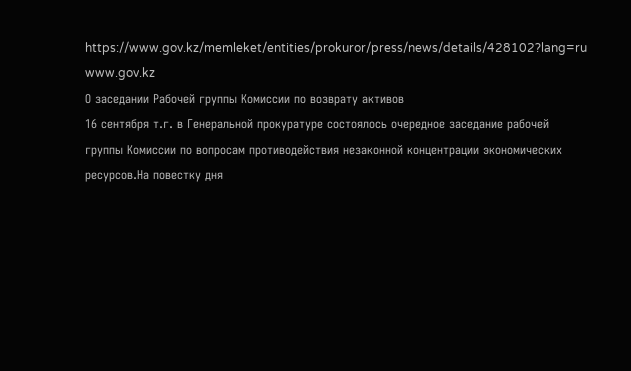https://www.gov.kz/memleket/entities/prokuror/press/news/details/428102?lang=ru
www.gov.kz
О заседании Рабочей группы Комиссии по возврату активов
16 сентября т.г. в Генеральной прокуратуре состоялось очередное заседание рабочей группы Комиссии по вопросам противодействия незаконной концентрации экономических ресурсов.На повестку дня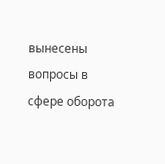вынесены вопросы в сфере оборота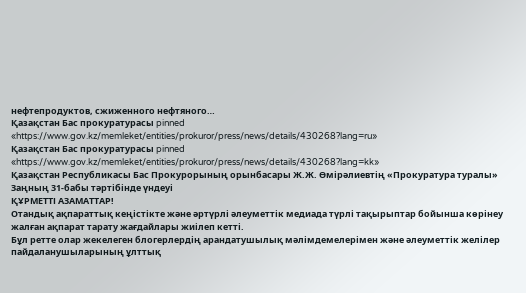нефтепродуктов, сжиженного нефтяного…
Қазақстан Бас прокуратурасы pinned «https://www.gov.kz/memleket/entities/prokuror/press/news/details/430268?lang=ru»
Қазақстан Бас прокуратурасы pinned «https://www.gov.kz/memleket/entities/prokuror/press/news/details/430268?lang=kk»
Қазақстан Республикасы Бас Прокурорының орынбасары Ж.Ж. Өмірәлиевтің «Прокуратура туралы» Заңның 31-бабы тәртібінде үндеуі
ҚҰРМЕТТІ АЗАМАТТАР!
Отандық ақпараттық кеңістікте және әртүрлі әлеуметтік медиада түрлі тақырыптар бойынша көрінеу жалған ақпарат тарату жағдайлары жиілеп кетті.
Бұл ретте олар жекелеген блогерлердің арандатушылық мәлімдемелерімен және әлеуметтік желілер пайдаланушыларының ұлттық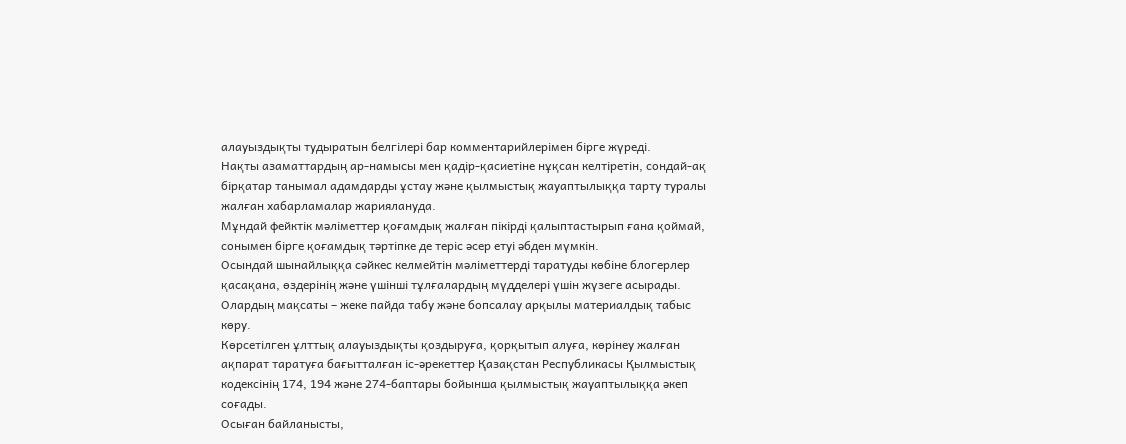алауыздықты тудыратын белгілері бар комментарийлерімен бірге жүреді.
Нақты азаматтардың ар-намысы мен қадір-қасиетіне нұқсан келтіретін, сондай-ақ бірқатар танымал адамдарды ұстау және қылмыстық жауаптылыққа тарту туралы жалған хабарламалар жариялануда.
Мұндай фейктік мәліметтер қоғамдық жалған пікірді қалыптастырып ғана қоймай, сонымен бірге қоғамдық тәртіпке де теріс әсер етуі әбден мүмкін.
Осындай шынайлыққа сәйкес келмейтін мәліметтерді таратуды көбіне блогерлер қасақана, өздерінің және үшінші тұлғалардың мүдделері үшін жүзеге асырады.
Олардың мақсаты – жеке пайда табу және бопсалау арқылы материалдық табыс көру.
Көрсетілген ұлттық алауыздықты қоздыруға, қорқытып алуға, көрінеу жалған ақпарат таратуға бағытталған іс-әрекеттер Қазақстан Республикасы Қылмыстық кодексінің 174, 194 және 274-баптары бойынша қылмыстық жауаптылыққа әкеп соғады.
Осыған байланысты,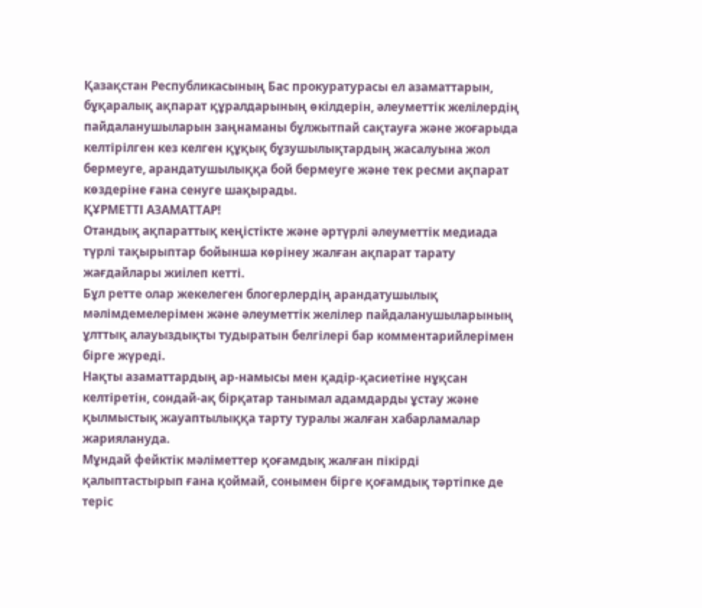Қазақстан Республикасының Бас прокуратурасы ел азаматтарын, бұқаралық ақпарат құралдарының өкілдерін, әлеуметтік желілердің пайдаланушыларын заңнаманы бұлжытпай сақтауға және жоғарыда келтірілген кез келген құқық бұзушылықтардың жасалуына жол бермеуге, арандатушылыққа бой бермеуге және тек ресми ақпарат көздеріне ғана сенуге шақырады.
ҚҰРМЕТТІ АЗАМАТТАР!
Отандық ақпараттық кеңістікте және әртүрлі әлеуметтік медиада түрлі тақырыптар бойынша көрінеу жалған ақпарат тарату жағдайлары жиілеп кетті.
Бұл ретте олар жекелеген блогерлердің арандатушылық мәлімдемелерімен және әлеуметтік желілер пайдаланушыларының ұлттық алауыздықты тудыратын белгілері бар комментарийлерімен бірге жүреді.
Нақты азаматтардың ар-намысы мен қадір-қасиетіне нұқсан келтіретін, сондай-ақ бірқатар танымал адамдарды ұстау және қылмыстық жауаптылыққа тарту туралы жалған хабарламалар жариялануда.
Мұндай фейктік мәліметтер қоғамдық жалған пікірді қалыптастырып ғана қоймай, сонымен бірге қоғамдық тәртіпке де теріс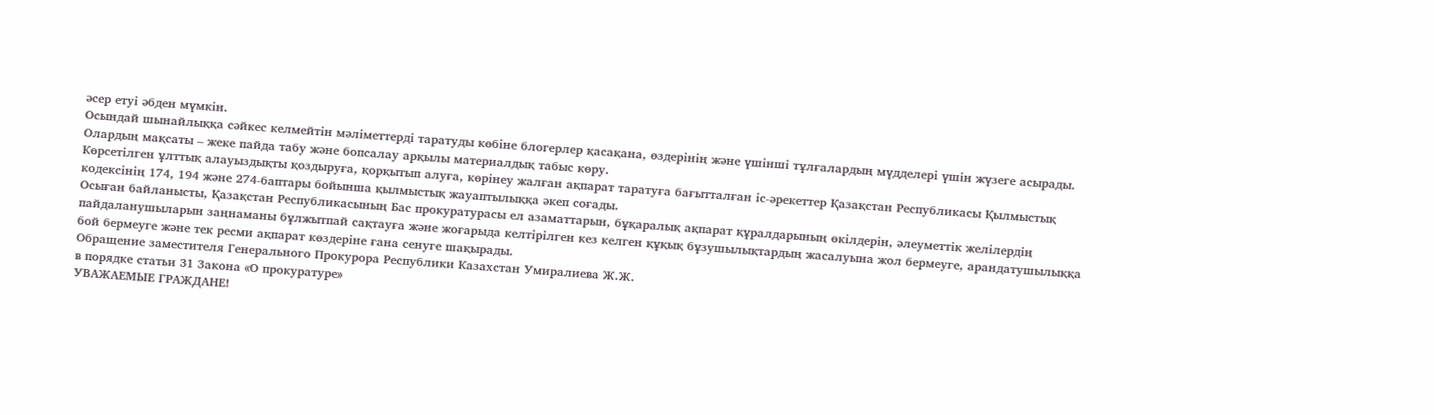әсер етуі әбден мүмкін.
Осындай шынайлыққа сәйкес келмейтін мәліметтерді таратуды көбіне блогерлер қасақана, өздерінің және үшінші тұлғалардың мүдделері үшін жүзеге асырады.
Олардың мақсаты – жеке пайда табу және бопсалау арқылы материалдық табыс көру.
Көрсетілген ұлттық алауыздықты қоздыруға, қорқытып алуға, көрінеу жалған ақпарат таратуға бағытталған іс-әрекеттер Қазақстан Республикасы Қылмыстық кодексінің 174, 194 және 274-баптары бойынша қылмыстық жауаптылыққа әкеп соғады.
Осыған байланысты, Қазақстан Республикасының Бас прокуратурасы ел азаматтарын, бұқаралық ақпарат құралдарының өкілдерін, әлеуметтік желілердің пайдаланушыларын заңнаманы бұлжытпай сақтауға және жоғарыда келтірілген кез келген құқық бұзушылықтардың жасалуына жол бермеуге, арандатушылыққа бой бермеуге және тек ресми ақпарат көздеріне ғана сенуге шақырады.
Обращение заместителя Генерального Прокурора Республики Казахстан Умиралиева Ж.Ж.
в порядке статьи 31 Закона «О прокуратуре»
УВАЖАЕМЫЕ ГРАЖДАНЕ!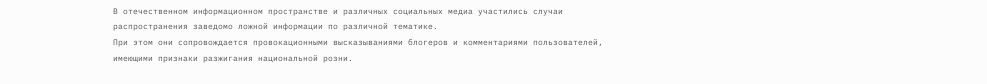В отечественном информационном пространстве и различных социальных медиа участились случаи распространения заведомо ложной информации по различной тематике.
При этом они сопровождается провокационными высказываниями блогеров и комментариями пользователей, имеющими признаки разжигания национальной розни.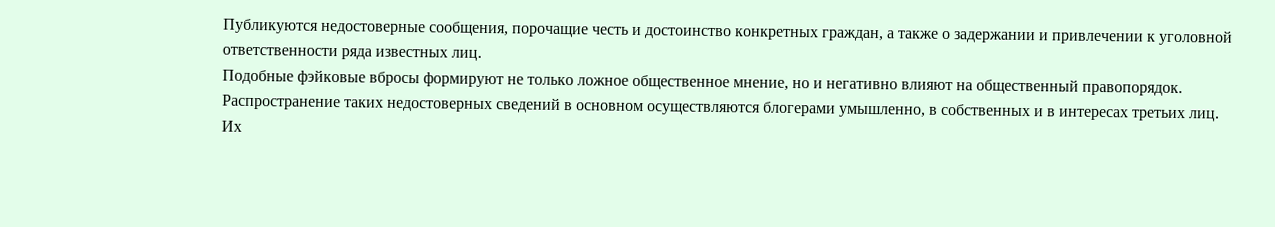Публикуются недостоверные сообщения, порочащие честь и достоинство конкретных граждан, а также о задержании и привлечении к уголовной ответственности ряда известных лиц.
Подобные фэйковые вбросы формируют не только ложное общественное мнение, но и негативно влияют на общественный правопорядок.
Распространение таких недостоверных сведений в основном осуществляются блогерами умышленно, в собственных и в интересах третьих лиц.
Их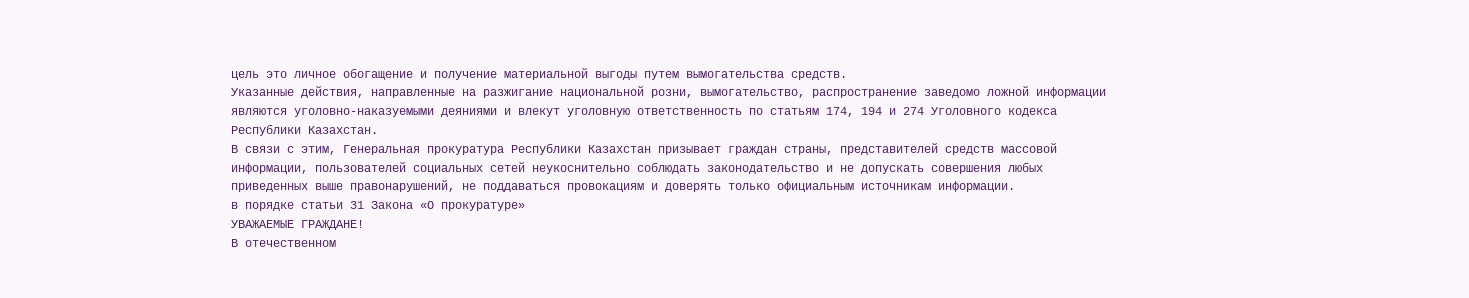цель это личное обогащение и получение материальной выгоды путем вымогательства средств.
Указанные действия, направленные на разжигание национальной розни, вымогательство, распространение заведомо ложной информации являются уголовно-наказуемыми деяниями и влекут уголовную ответственность по статьям 174, 194 и 274 Уголовного кодекса Республики Казахстан.
В связи с этим, Генеральная прокуратура Республики Казахстан призывает граждан страны, представителей средств массовой информации, пользователей социальных сетей неукоснительно соблюдать законодательство и не допускать совершения любых приведенных выше правонарушений, не поддаваться провокациям и доверять только официальным источникам информации.
в порядке статьи 31 Закона «О прокуратуре»
УВАЖАЕМЫЕ ГРАЖДАНЕ!
В отечественном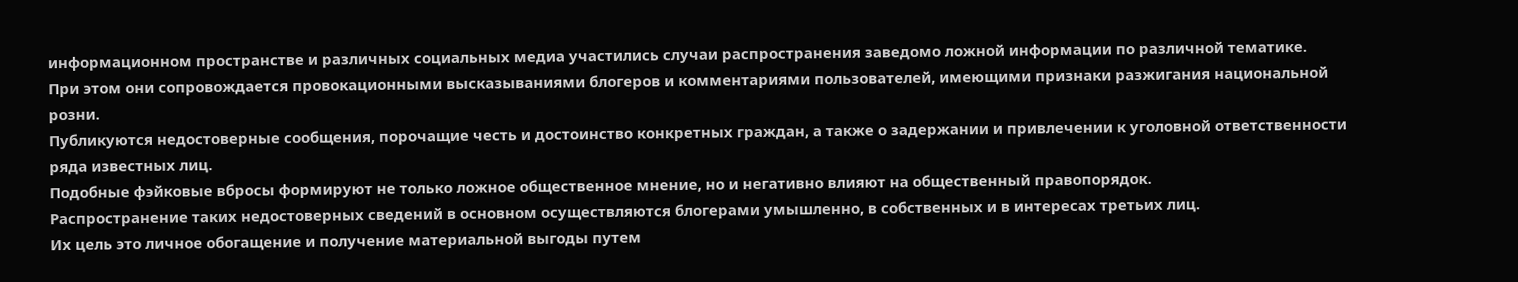информационном пространстве и различных социальных медиа участились случаи распространения заведомо ложной информации по различной тематике.
При этом они сопровождается провокационными высказываниями блогеров и комментариями пользователей, имеющими признаки разжигания национальной розни.
Публикуются недостоверные сообщения, порочащие честь и достоинство конкретных граждан, а также о задержании и привлечении к уголовной ответственности ряда известных лиц.
Подобные фэйковые вбросы формируют не только ложное общественное мнение, но и негативно влияют на общественный правопорядок.
Распространение таких недостоверных сведений в основном осуществляются блогерами умышленно, в собственных и в интересах третьих лиц.
Их цель это личное обогащение и получение материальной выгоды путем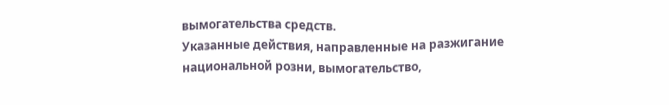вымогательства средств.
Указанные действия, направленные на разжигание национальной розни, вымогательство,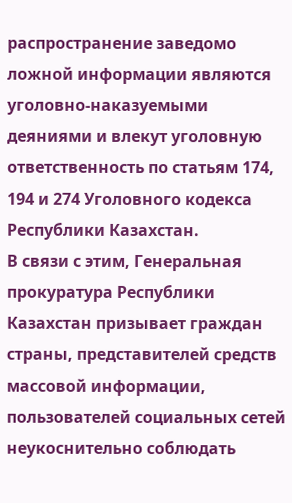распространение заведомо ложной информации являются уголовно-наказуемыми деяниями и влекут уголовную ответственность по статьям 174, 194 и 274 Уголовного кодекса Республики Казахстан.
В связи с этим, Генеральная прокуратура Республики Казахстан призывает граждан страны, представителей средств массовой информации, пользователей социальных сетей неукоснительно соблюдать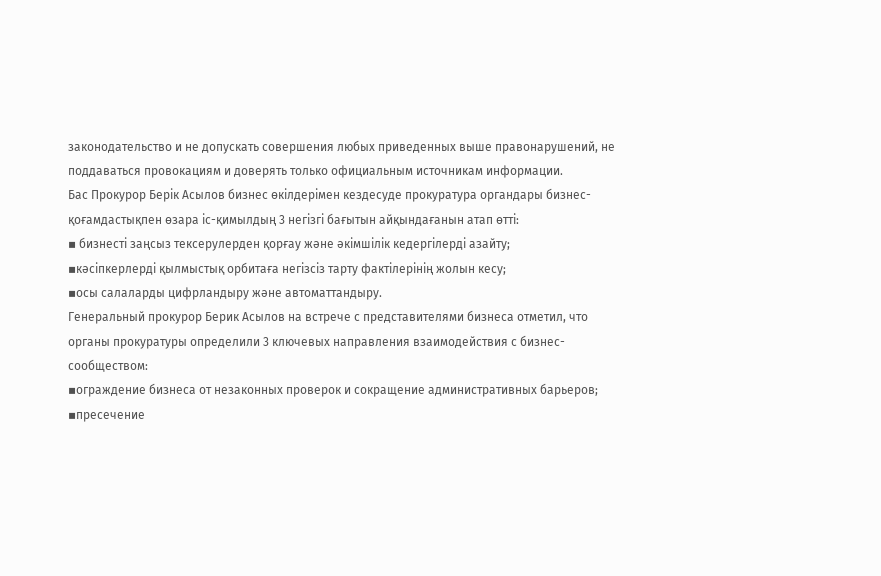законодательство и не допускать совершения любых приведенных выше правонарушений, не поддаваться провокациям и доверять только официальным источникам информации.
Бас Прокурор Берік Асылов бизнес өкілдерімен кездесуде прокуратура органдары бизнес-қоғамдастықпен өзара іс-қимылдың 3 негізгі бағытын айқындағанын атап өтті:
▪ бизнесті заңсыз тексерулерден қорғау және әкімшілік кедергілерді азайту;
▪кәсіпкерлерді қылмыстық орбитаға негізсіз тарту фактілерінің жолын кесу;
▪осы салаларды цифрландыру және автоматтандыру.
Генеральный прокурор Берик Асылов на встрече с представителями бизнеса отметил, что органы прокуратуры определили 3 ключевых направления взаимодействия с бизнес-сообществом:
▪ограждение бизнеса от незаконных проверок и сокращение административных барьеров;
▪пресечение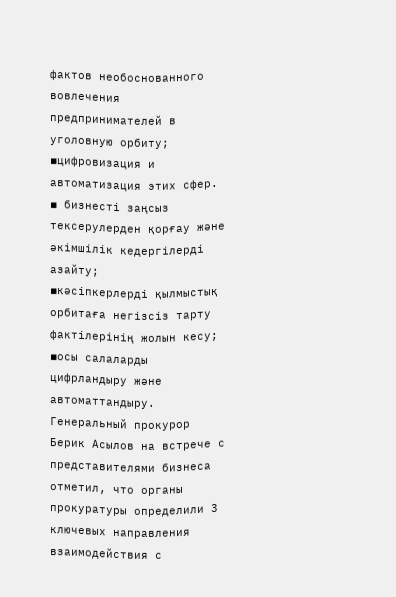фактов необоснованного вовлечения предпринимателей в уголовную орбиту;
▪цифровизация и автоматизация этих сфер.
▪ бизнесті заңсыз тексерулерден қорғау және әкімшілік кедергілерді азайту;
▪кәсіпкерлерді қылмыстық орбитаға негізсіз тарту фактілерінің жолын кесу;
▪осы салаларды цифрландыру және автоматтандыру.
Генеральный прокурор Берик Асылов на встрече с представителями бизнеса отметил, что органы прокуратуры определили 3 ключевых направления взаимодействия с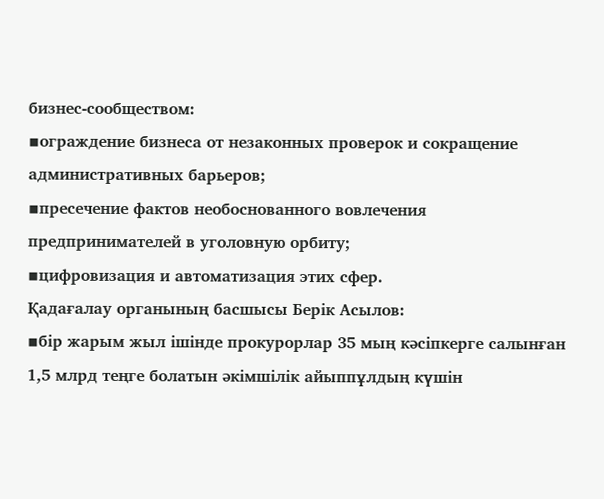бизнес-сообществом:
▪ограждение бизнеса от незаконных проверок и сокращение административных барьеров;
▪пресечение фактов необоснованного вовлечения предпринимателей в уголовную орбиту;
▪цифровизация и автоматизация этих сфер.
Қадағалау органының басшысы Берік Асылов:
▪бір жарым жыл ішінде прокурорлар 35 мың кәсіпкерге салынған 1,5 млрд теңге болатын әкімшілік айыппұлдың күшін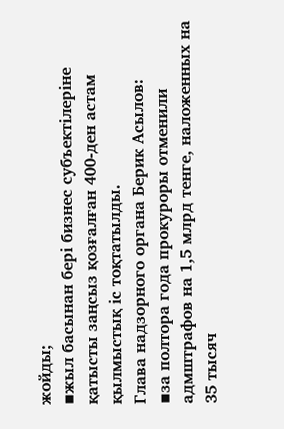жойды;
▪жыл басынан бері бизнес субъектілеріне қатысты заңсыз қозғалған 400-ден астам қылмыстық іс тоқтатылды.
Глава надзорного органа Берик Асылов:
▪за полтора года прокуроры отменили адмштрафов на 1,5 млрд тенге, наложенных на 35 тысяч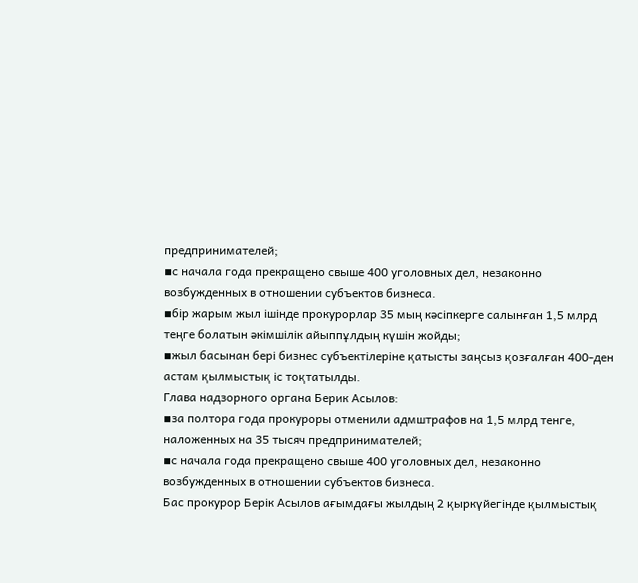предпринимателей;
▪с начала года прекращено свыше 400 уголовных дел, незаконно возбужденных в отношении субъектов бизнеса.
▪бір жарым жыл ішінде прокурорлар 35 мың кәсіпкерге салынған 1,5 млрд теңге болатын әкімшілік айыппұлдың күшін жойды;
▪жыл басынан бері бизнес субъектілеріне қатысты заңсыз қозғалған 400-ден астам қылмыстық іс тоқтатылды.
Глава надзорного органа Берик Асылов:
▪за полтора года прокуроры отменили адмштрафов на 1,5 млрд тенге, наложенных на 35 тысяч предпринимателей;
▪с начала года прекращено свыше 400 уголовных дел, незаконно возбужденных в отношении субъектов бизнеса.
Бас прокурор Берік Асылов ағымдағы жылдың 2 қыркүйегінде қылмыстық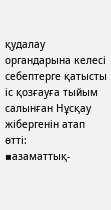қудалау органдарына келесі себептерге қатысты іс қозғауға тыйым салынған Нұсқау жібергенін атап өтті:
▪азаматтық-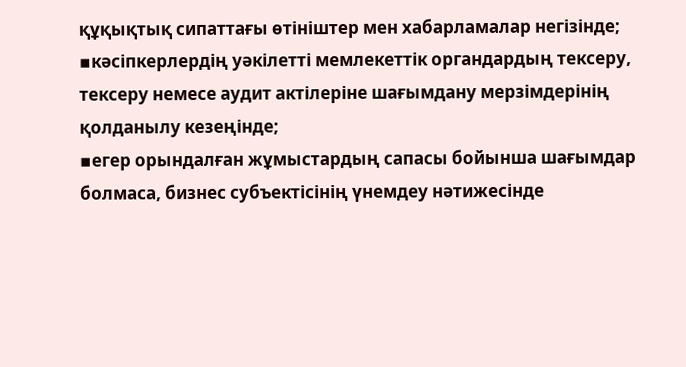құқықтық сипаттағы өтініштер мен хабарламалар негізінде;
▪кәсіпкерлердің уәкілетті мемлекеттік органдардың тексеру, тексеру немесе аудит актілеріне шағымдану мерзімдерінің қолданылу кезеңінде;
▪егер орындалған жұмыстардың сапасы бойынша шағымдар болмаса, бизнес субъектісінің үнемдеу нәтижесінде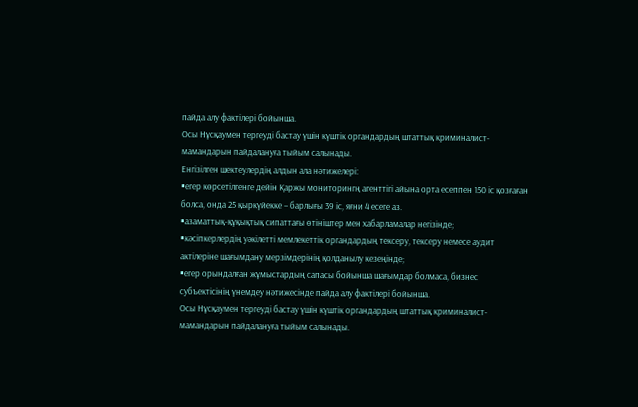пайда алу фактілері бойынша.
Осы Нұсқаумен тергеуді бастау үшін күштік органдардың штаттық криминалист-мамандарын пайдалануға тыйым салынады.
Енгізілген шектеулердің алдын ала нәтижелері:
▪егер көрсетілгенге дейін Қаржы мониторингң агенттігі айына орта есеппен 150 іс қозғаған болса, онда 25 қыркүйекке – барлығы 39 іс, яғни 4 есеге аз.
▪азаматтық-құқықтық сипаттағы өтініштер мен хабарламалар негізінде;
▪кәсіпкерлердің уәкілетті мемлекеттік органдардың тексеру, тексеру немесе аудит актілеріне шағымдану мерзімдерінің қолданылу кезеңінде;
▪егер орындалған жұмыстардың сапасы бойынша шағымдар болмаса, бизнес субъектісінің үнемдеу нәтижесінде пайда алу фактілері бойынша.
Осы Нұсқаумен тергеуді бастау үшін күштік органдардың штаттық криминалист-мамандарын пайдалануға тыйым салынады.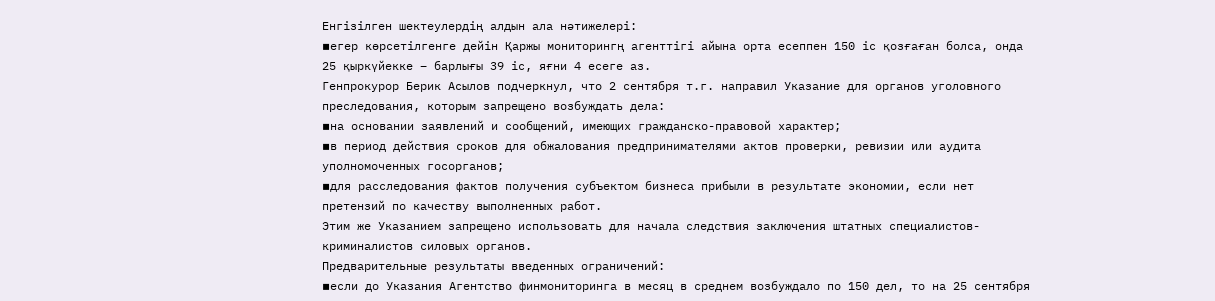Енгізілген шектеулердің алдын ала нәтижелері:
▪егер көрсетілгенге дейін Қаржы мониторингң агенттігі айына орта есеппен 150 іс қозғаған болса, онда 25 қыркүйекке – барлығы 39 іс, яғни 4 есеге аз.
Генпрокурор Берик Асылов подчеркнул, что 2 сентября т.г. направил Указание для органов уголовного преследования, которым запрещено возбуждать дела:
▪на основании заявлений и сообщений, имеющих гражданско-правовой характер;
▪в период действия сроков для обжалования предпринимателями актов проверки, ревизии или аудита уполномоченных госорганов;
▪для расследования фактов получения субъектом бизнеса прибыли в результате экономии, если нет претензий по качеству выполненных работ.
Этим же Указанием запрещено использовать для начала следствия заключения штатных специалистов-криминалистов силовых органов.
Предварительные результаты введенных ограничений:
▪если до Указания Агентство финмониторинга в месяц в среднем возбуждало по 150 дел, то на 25 сентября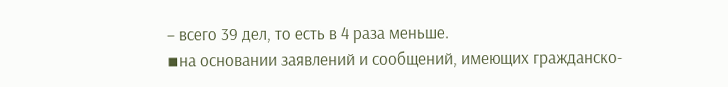– всего 39 дел, то есть в 4 раза меньше.
▪на основании заявлений и сообщений, имеющих гражданско-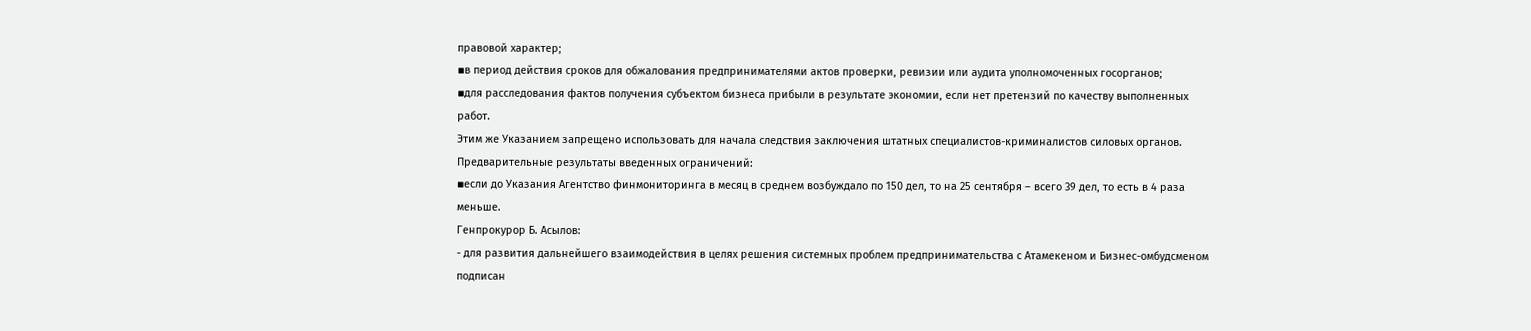правовой характер;
▪в период действия сроков для обжалования предпринимателями актов проверки, ревизии или аудита уполномоченных госорганов;
▪для расследования фактов получения субъектом бизнеса прибыли в результате экономии, если нет претензий по качеству выполненных работ.
Этим же Указанием запрещено использовать для начала следствия заключения штатных специалистов-криминалистов силовых органов.
Предварительные результаты введенных ограничений:
▪если до Указания Агентство финмониторинга в месяц в среднем возбуждало по 150 дел, то на 25 сентября – всего 39 дел, то есть в 4 раза меньше.
Генпрокурор Б. Асылов:
- для развития дальнейшего взаимодействия в целях решения системных проблем предпринимательства с Атамекеном и Бизнес-омбудсменом подписан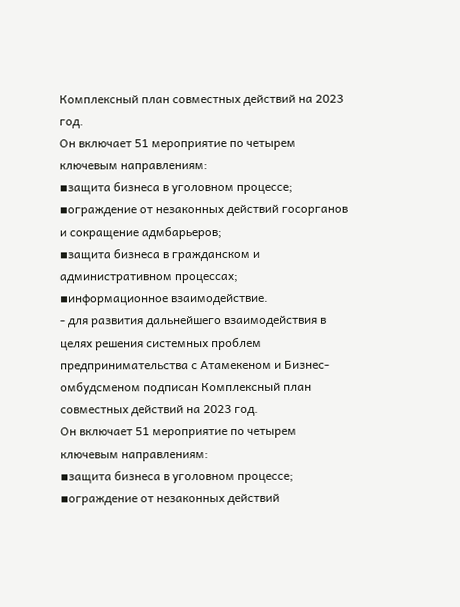Комплексный план совместных действий на 2023 год.
Он включает 51 мероприятие по четырем ключевым направлениям:
▪защита бизнеса в уголовном процессе;
▪ограждение от незаконных действий госорганов и сокращение адмбарьеров;
▪защита бизнеса в гражданском и административном процессах;
▪информационное взаимодействие.
- для развития дальнейшего взаимодействия в целях решения системных проблем предпринимательства с Атамекеном и Бизнес-омбудсменом подписан Комплексный план совместных действий на 2023 год.
Он включает 51 мероприятие по четырем ключевым направлениям:
▪защита бизнеса в уголовном процессе;
▪ограждение от незаконных действий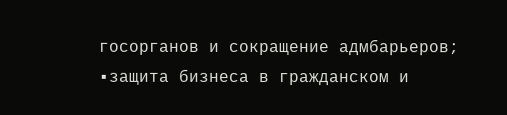госорганов и сокращение адмбарьеров;
▪защита бизнеса в гражданском и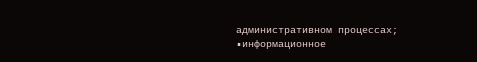административном процессах;
▪информационное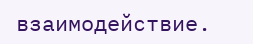взаимодействие.